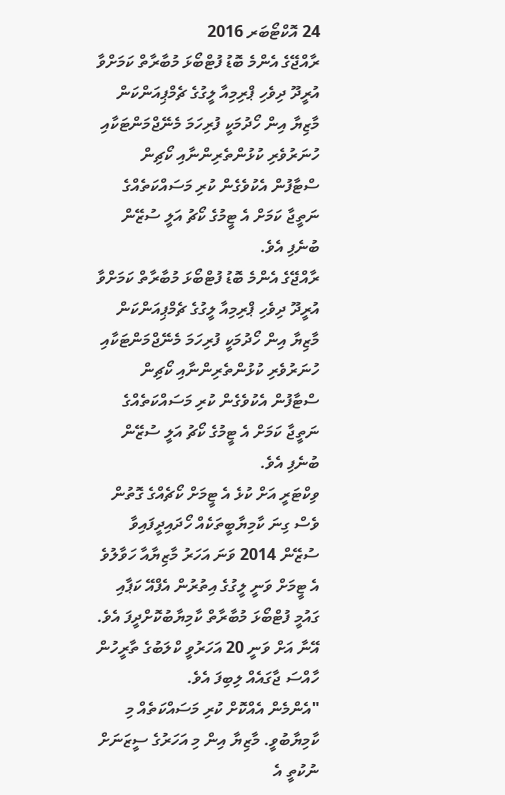24 އޮކްޓޯބަރ 2016
ރާއްޖޭގެ އެންމެ ބޮޑު ފުޓްބޯޅަ މުބާރާތް ކަމަށްވާ އުރީދޫ ދިވެހި ޕްރިމިއާ ލީގުގެ ޗެމްޕިއަންކަން މާޒިޔާ އިން ހޯދުމަކީ ފުރިހަމަ މެނޭޖްމަންޓަކާއި ހުނަރުވެރި ކުޅުންތެރިންނާއި ކޯޗިން ސްޓާފުން އެކުވެގެން ކުރި މަސައްކަތެއްގެ ނަތީޖާ ކަމަށް އެ ޓީމުގެ ކޯޗު އަލީ ސުޒޭން ބުނެފި އެވެ.
ރާއްޖޭގެ އެންމެ ބޮޑު ފުޓްބޯޅަ މުބާރާތް ކަމަށްވާ އުރީދޫ ދިވެހި ޕްރިމިއާ ލީގުގެ ޗެމްޕިއަންކަން މާޒިޔާ އިން ހޯދުމަކީ ފުރިހަމަ މެނޭޖްމަންޓަކާއި ހުނަރުވެރި ކުޅުންތެރިންނާއި ކޯޗިން ސްޓާފުން އެކުވެގެން ކުރި މަސައްކަތެއްގެ ނަތީޖާ ކަމަށް އެ ޓީމުގެ ކޯޗު އަލީ ސުޒޭން ބުނެފި އެވެ.
ވިކްޓަރީ އަށް ކުޅެ އެ ޓީމަށް ކޯޗެއްގެ ގޮތުން ވެސް ގިނަ ކާމިޔާބީތަކެއް ހޯދައިދީފައިވާ ސުޒޭން 2014 ވަނަ އަހަރު މާޒިޔާއާ ހަވާލުވެ އެ ޓީމަށް ވަނީ ލީގުގެ އިތުރުން އެފްއޭ ކަޕާއި ގައުމީ ފުޓްބޯޅަ މުބާރާތް ކާމިޔާބުކޮށްދީފަ އެވެ. އޭނާ އަށް ވަނީ 20 އަހަރުވީ ކްލަބުގެ ތާރީހުން ހާއްސަ ޖާގައެއް ލިބިފަ އެވެ.
"އެންމެން އެއްކޮށް ކުރި މަސައްކަތެއް މި ކާމިޔާބުވީ. މާޒިޔާ އިން މި އަހަރުގެ ސީޒަނަށް ނުކުތީ އެ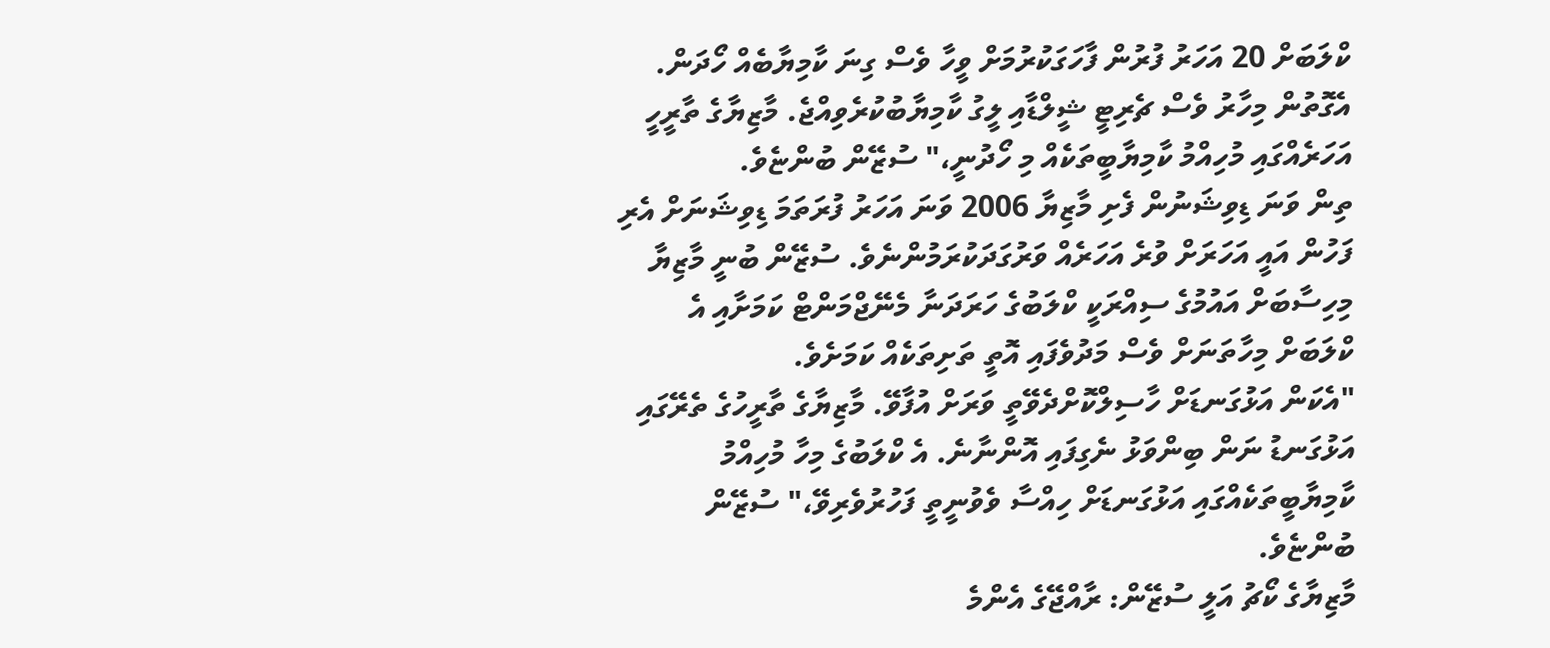ކްލަބަށް 20 އަހަރު ފުރުން ފާހަގަކުރުމަށް ވީހާ ވެސް ގިނަ ކާމިޔާބެއް ހޯދަން. އެގޮތުން މިހާރު ވެސް ޗެރިޓީ ޝީލްޑާއި ލީގު ކާމިޔާބުކުރެވިއްޖެ. މާޒިޔާގެ ތާރީހީ އަހަރެއްގައި މުހިއްމު ކާމިޔާބީތަކެއް މި ހޯދުނީ،" ސުޒޭން ބުންޏެވެ.
ތިން ވަނަ ޑިވިޝަނުން ފެށި މާޒިޔާ 2006 ވަނަ އަހަރު ފުރަތަމަ ޑިވިޝަނަށް އެރި ފަހުން އައީ އަހަރަށް ވުރެ އަހަރެއް ވަރުގަދަކުރަމުންނެވެ. ސުޒޭން ބުނީ މާޒިޔާ މިހިސާބަށް އައުމުގެ ސިއްރަކީ ކްލަބުގެ ހަރަދަނާ މެނޭޖްމަންޓް ކަމަށާއި އެ ކްލަބަށް މިހާތަނަށް ވެސް މަދުވެފައި އޮތީ ތަށިތަކެއް ކަމަށެވެ.
"އެކަން އަޅުގަނޑަށް ހާސިލްކޮށްދެވޭތީ ވަރަށް އުފާވޭ. މާޒިޔާގެ ތާރީހުގެ ތެރޭގައި އަޅުގަނޑު ނަން ބިންވަޅު ނެގިފައި އޮންނާނެ. އެ ކްލަބުގެ މިހާ މުހިއްމު ކާމިޔާބީތަކެއްގައި އަޅުގަނޑަށް ހިއްސާ ވެވުނީތީ ފަހުރުވެރިވޭ،" ސުޒޭން ބުންޏެވެ.
މާޒިޔާގެ ކޯޗު އަލީ ސުޒޭން: ރާއްޖޭގެ އެންމެ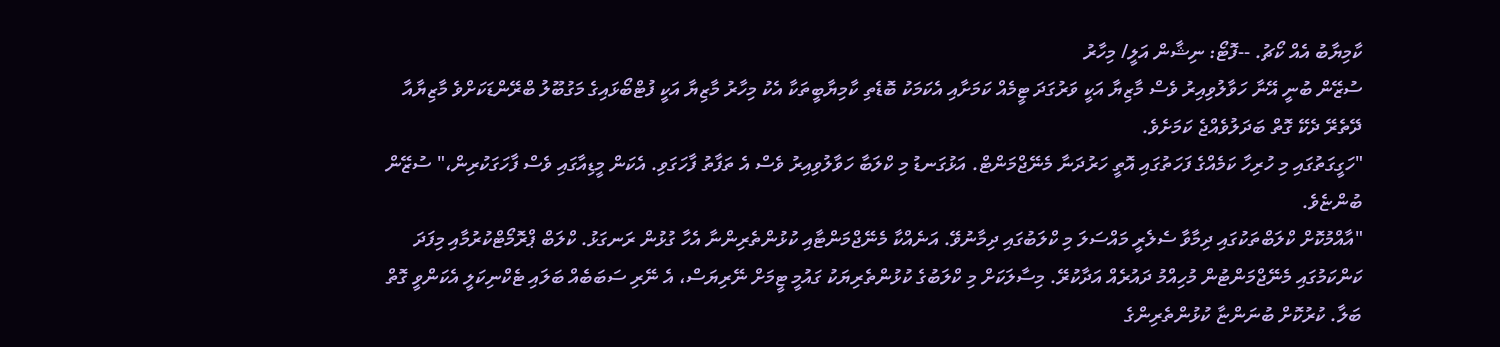ކާމިޔާބު އެއް ކޯޗު. --ފޮޓޯ: ނިޝާން އަލީ/ މިހާރު
ސުޒޭން ބުނީ އޭނާ ހަވާލުވިއިރު ވެސް މާޒިޔާ އަކީ ވަރުގަދަ ޓީމެއް ކަމަށާއި އެކަމަކު ބޮޑެތި ކާމިޔާބީތަކާ އެކު މިހާރު މާޒިޔާ އަކީ ފުޓްބޯޅައިގެ މަގުބޫލު ބްރޭންޑަކަށްވެ މާޒިޔާއާ ދޭތެރޭ ދެކޭ ގޮތް ބަދަލުވެއްޖެ ކަމަށެވެ.
"ހަގީގަތުގައި މި ހުރިހާ ކަމެއްގެ ފަހަތުގައި އޮތީ ހަރުދަނާ މެނޭޖްމަންޓް. އަޅުގަނޑު މި ކްލަބާ ހަވާލުވިއިރު ވެސް އެ ތަފާތު ފާހަގަވި. އެކަން މީޑިއާގައި ވެސް ފާހަގަކުރިން،" ސުޒޭން ބުންޏެވެ.
"އާއްމުކޮށް ކްލަބްތަކުގައި ދިމާވާ ސެލެރީ މައްސަލަ މި ކްލަބުގައި ދިމާނުވޭ. އަނެއްކާ މެނޭޖްމަންޓާއި ކުޅުންތެރިންނާ އެހާ ގުޅުން ރަނގަޅު. ކްލަބް ޕްރޮމޯޓްކުރުމާއި މިފަދަ ކަންކަމުގައި މެނޭޖްމަންޓުން މުހިއްމު ދައުރެއް އަދާކުރޭ. މިސާލަކަށް މި ކްލަބުގެ ކުޅުންތެރިޔަކު ގައުމީ ޓީމަށް ނޭރިޔަސް، އެ ނޭރި ސަބަބެއް ބަލައި ޓެކްނިކަލީ އެކަންވީ ގޮތް ބަލާ. ކުރުކޮށް ބުނަންޏާ ކުޅުންތެރިންގެ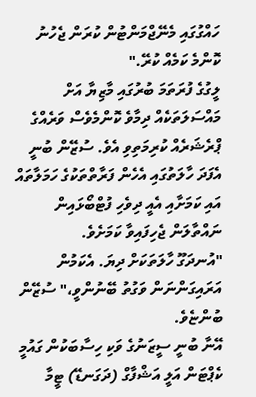ހައްގުގައި މެނޭޖްމަންޓުން ކުރަން ޖެހުނު ކޮންމެ ކަމެއް ކުރޭ."
ލީގުގެ ފުރަތަމަ ބުރުގައި މާޒިޔާ އަށް މައްސަލަތަކެއް ދިމާވެ ކޮންމެވެސް ވަރެއްގެ ޕްރެޝަރެއް ކުރިމަތިވި އެވެ. ސުޒޭން ބުނީ އެފަދަ ހާލަތުގައި އެހެން ފަރާތްތަކުގެ ހަމަލާތައް އައި ކަމަށާއި އެއީ ދިވެހި ފުޓްބޯޅައިން ނައްތާލަން ޖެހިފައިވާ ކަމަށެވެ.
"އުނދަގޫ ހާލަތަކަށް ދިޔަ. އެކަމުން އަރައިގަންނަން ވަގުތު ބޭނުންވީ،" ސުޒޭން ބުންޏެވެ.
އޭނާ ބުނީ ސީޒަނުގެ ވަކި ހިސާބަކުން ގައުމީ ކެޕްޓަން އަލީ އަޝްފާގް (ދަގަނޑޭ) ޓީމާ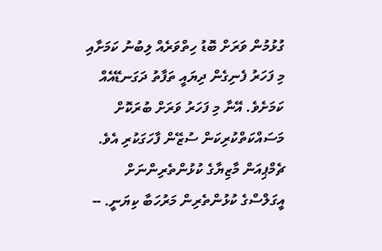ގުޅުމުން ވަރަށް ބޮޑު ހިތްވަރެއް ލިބުނު ކަމަށާއި މި ފަހަރު ފެނިގެން ދިޔައީ ތަފާތު ދަގަނޑޭއެއް ކަމަށެވެ. އޭނާ މި ފަހަރު ވަރަށް ބުރަކޮށް މަސައްކަތްކުރިކަން ސުޒޭން ފާހަގަކުރި އެވެ.
ޗެމްޕިއަން މާޒިޔާގެ ކުޅުންތެރިންނަށް އީގަލްސްގެ ކުޅުންތެރިން މަރުހަބާ ކިޔަނީ. --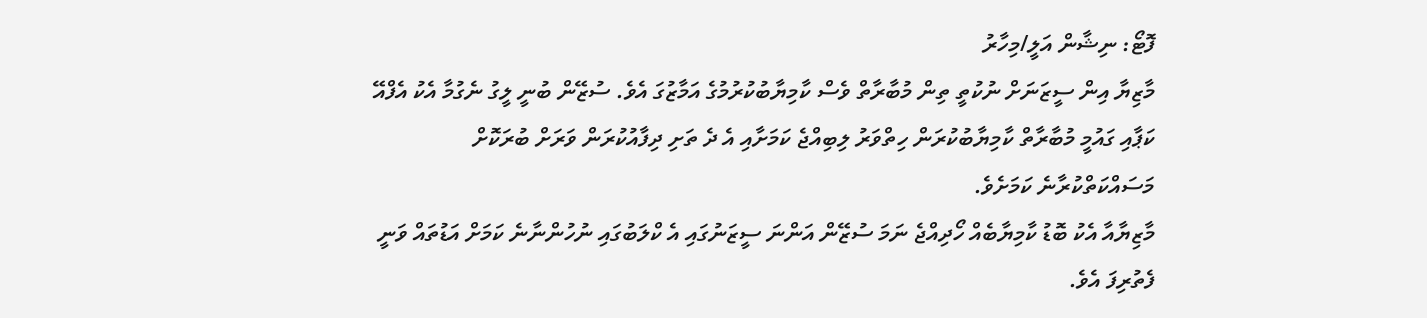ފޮޓޯ: ނިޝާން އަލީ/މިހާރު
މާޒިޔާ އިން ސީޒަނަށް ނުކުތީ ތިން މުބާރާތް ވެސް ކާމިޔާބުކުރުމުގެ އަމާޒުގަ އެވެ. ސުޒޭން ބުނީ ލީގު ނެގުމާ އެކު އެފްއޭ ކަޕާއި ގައުމީ މުބާރާތް ކާމިޔާބުކުރަން ހިތްވަރު ލިބިއްޖެ ކަމަށާއި އެ ދެ ތަށި ދިފާއުކުރަން ވަރަށް ބުރަކޮށް މަސައްކަތްކުރާނެ ކަމަށެވެ.
މާޒިޔާއާ އެކު ބޮޑު ކާމިޔާބެއް ހޯދިއްޖެ ނަމަ ސުޒޭން އަންނަ ސީޒަނުގައި އެ ކްލަބުގައި ނުހުންނާނެ ކަމަށް އަޑުތައް ވަނީ ފެތުރިފަ އެވެ.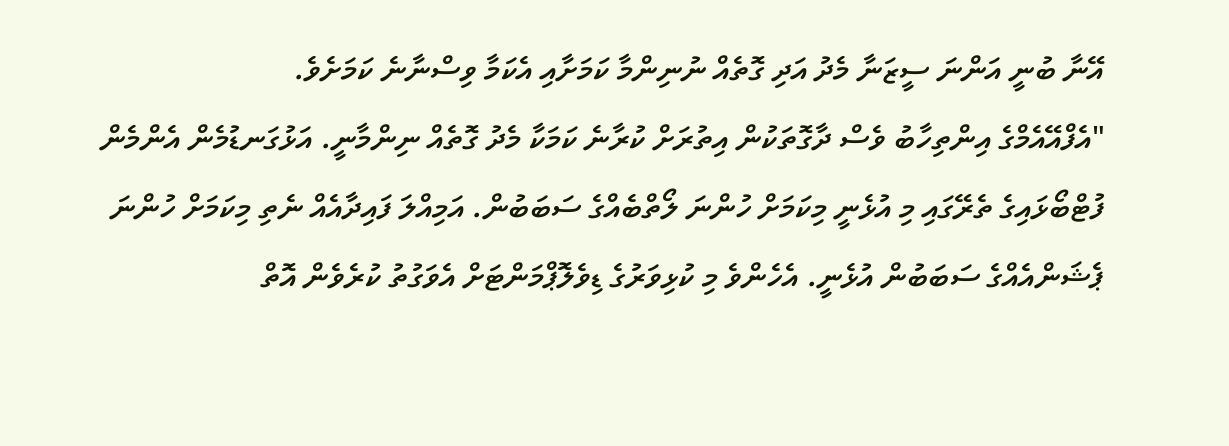އޭނާ ބުނީ އަންނަ ސީޒަނާ މެދު އަދި ގޮތެއް ނުނިންމާ ކަމަށާއި އެކަމާ ވިސްނާނެ ކަމަށެވެ.
"އެފްއޭއެމްގެ އިންތިހާބު ވެސް ދާގޮތަކުން އިތުރަށް ކުރާނެ ކަމަކާ މެދު ގޮތެއް ނިންމާނީ. އަޅުގަނޑުމެން އެންމެން ފުޓްބޯޅައިގެ ތެރޭގައި މި އުޅެނީ މިކަމަށް ހުންނަ ލޯތްބެއްގެ ސަބަބުން. އަމިއްލަ ފައިދާއެއް ނެތި މިކަމަށް ހުންނަ ޕެޝަންއެއްގެ ސަބަބުން އުޅެނީ. އެހެންވެ މި ކުޅިވަރުގެ ޑިވެލޮޕްމަންޓަށް އެވަގުތު ކުރެވެން އޮތް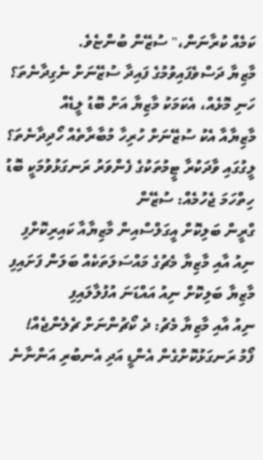ކަމެއް ކުރާނަން،" ސުޒޭން ބުންޏެވެ.
މާޒިޔާ ދަސްވެފައިވުމުގެ ފައިދާ ސުޒޭނަށް ނެގިދާނެތަ؟
ހަނި މޮޅެއް، އެކަމަކު މާޒިޔާ އަށް ބޮޑު ލީޑެއް
މާޒިޔާއާ އެކު ސުޒޭނަށް ހުރިހާ މުބާރާތެއް ހޯދިދާނެތަ؟
ލީގުގައި ވާދަކުރާ ޓީމުތަކުގެ ފެންވަރު ރަނގަޅުވުމަކީ ބޮޑު ހިތްހަމަ ޖެހުމެއް: ސުޒޭން
ގްރީން ބަލިކޮށް އީގަލްސްއިން މާޒިޔާއާ ކައިރިކޮށްފި
ނިއު އާއި މާޒިޔާ މެޗުގެ މައްސަލަތަކެއް ބަލަން ފަށައިފި
މާޒިޔާ ބަލިކޮށް ނިއު އައްޑަނަ އުފުލާލައިފި
ނިއު އާއި މާޒިޔާ މެޗު: ދެ ކޯޗުންނަށް ޗެލެންޖެއް!
ފޯމު ރަނގަޅުކޮށްގެން އެންޑީ އަދި އެނބުރި އަންނާނެ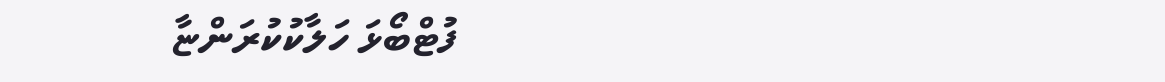ފުޓްބޯޅަ ހަލާކުކުރަންޏާ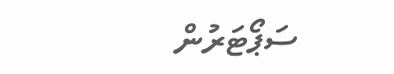ސަޕޯޓަރުން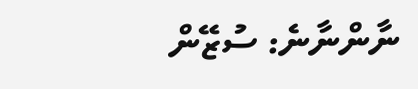ނާންނާނެ: ސުޒޭން